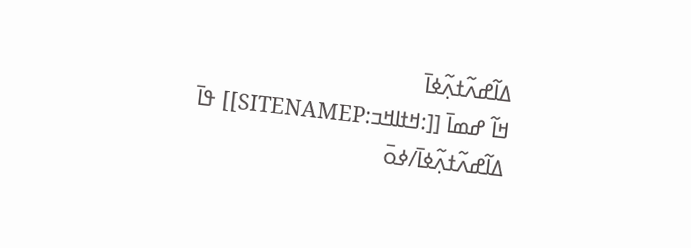ߡߊ߬ߝߍ߬ߙߍ߲߬ߦߊ߫
ߞߊ߬ ߝߘߊ߫ [[:ߞߙߊߞߏ:SITENAMEP]] ߟߊ߫
ߡߊ߬ߝߍ߬ߙߍ߲߬ߦߊ߫/ߦߋ߫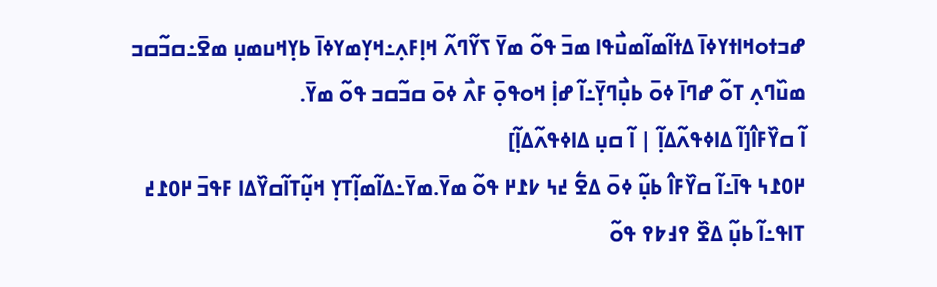ߝߏߙߋߞߊߙߌߦߊ߫ ߡߙߊ߬ߘߊ߬ߘߎ߯ߟߊ ߘߏ߫ ߟߋ߬ ߘߌ߫ ߖߌ߬ߣߍ߬ ߞߊ߲ߓߍ߲߸ߞߌ߲ߘߌߦߊ߫ ߕߌ߲ߞߎߘߎ߲ ߘߐ߫߸ߛߏ߬ߛߏ  ߘߎ߰ߣߍ߲ ߠߋ߬ ߝߣߊ߫ ߦߋ߫ ߕߎ߲߯ߣߌ߲߫߸ߊ߬ ߝߊ߲߭ ߞߋߟߋ߲߫ ߓߍ߯ ߦߋ߫ ߛߏ߬ߛߏ ߟߋ߬ ߘߌ߫.
ߊ߬ ߛߌ߰ߓߊ߮[ߊ߬ ߡߊߦߟߍ߬ߡߊ߲߬ | ߊ߬ ߛߎ߲ ߡߊߦߟߍ߬ߡߊ߲߬]
߂߀߁߆ ߟߊ߫߸ߊ߬ ߛߌ߰ߓߊ߮ ߕߎ߲߬ ߦߋ߫ ߡߐ߱ ߄߆ ߇߁߂ ߟߋ߬ ߘߌ߫.ߘߌ߫߸ߡߊ߬ߘߊ߲߬ߠߌ߲ ߞߎ߲߬ߠߊ߬ߛߌ߰ߡߊ ߓߟߏ߫ ߂߀߁߄ ߠߊߟ߸ߊ߬ ߕߎ߲߬ ߡߐ߰ ߉߃߈߉ ߟߋ߬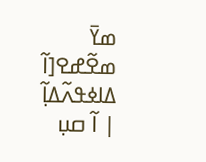ߘߌ߫
ߘߐ߬ߝߐ[ߊ߬ ߡߊߦߟߍ߬ߡߊ߲߬ | ߊ߬ ߛߎ߲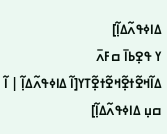ߡߊߦߟߍ߬ߡߊ߲߬]
ߌ ߟߐ߲ߕߊ߫ ߛߓߍ߫
ߡߊ߬ߞߐ߬ߙߐ߲߬ߞߐ߬ߙߐ߲߬ߠߌ[ߊ߬ ߡߊߦߟߍ߬ߡߊ߲߬ | ߊ߬ ߛߎ߲ ߡߊߦߟߍ߬ߡߊ߲߬]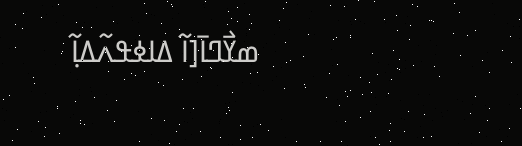ߘߌ߯ߣߊ߫[ߊ߬ ߡߊߦߟߍ߬ߡߊ߲߬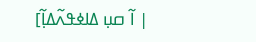| ߊ߬ ߛߎ߲ ߡߊߦߟߍ߬ߡߊ߲߬]